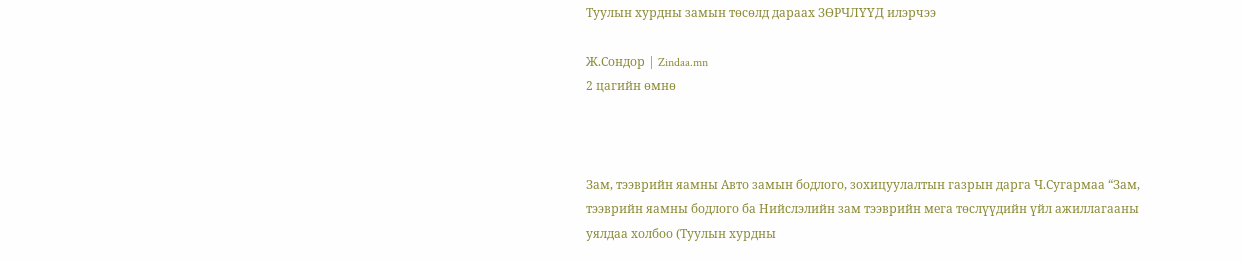Туулын хурдны замын төсөлд дараах ЗӨРЧЛҮҮД илэрчээ

Ж.Сондор | Zindaa.mn
2 цагийн өмнө



Зам, тээврийн яамны Авто замын бодлого, зохицуулалтын газрын дарга Ч.Сугармаа “Зам, тээврийн яамны бодлого ба Нийслэлийн зам тээврийн мега төслүүдийн үйл ажиллагааны уялдаа холбоо (Туулын хурдны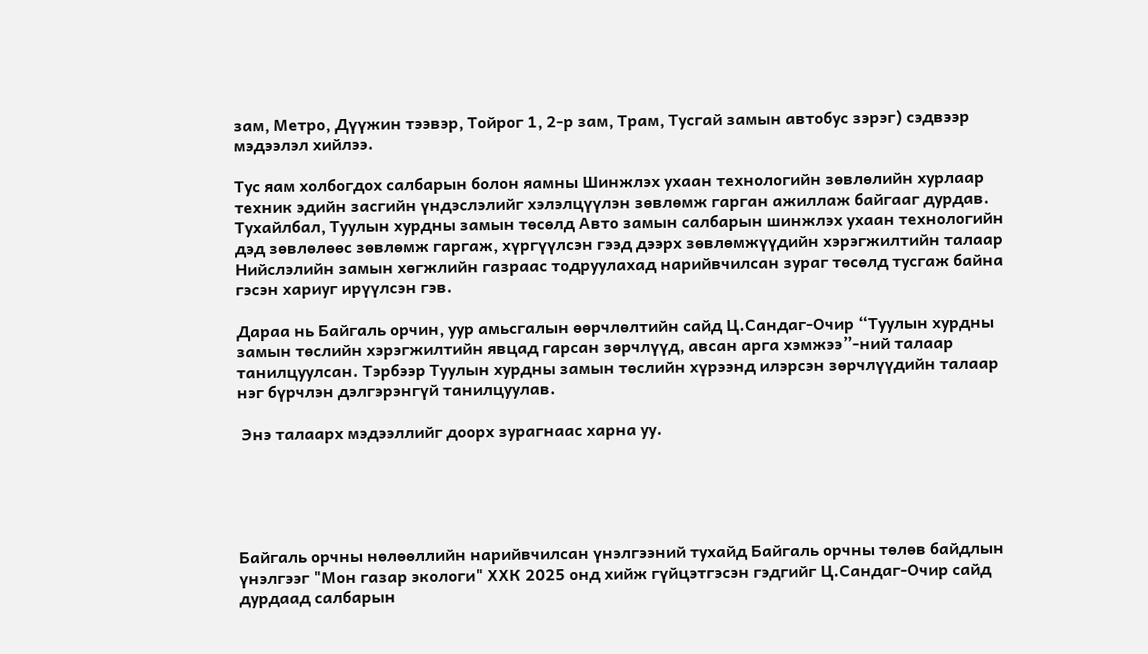зам, Метро, Дүүжин тээвэр, Тойрог 1, 2-р зам, Трам, Тусгай замын автобус зэрэг) сэдвээр мэдээлэл хийлээ.

Тус яам холбогдох салбарын болон яамны Шинжлэх ухаан технологийн зөвлөлийн хурлаар техник эдийн засгийн үндэслэлийг хэлэлцүүлэн зөвлөмж гарган ажиллаж байгааг дурдав. Тухайлбал, Туулын хурдны замын төсөлд Авто замын салбарын шинжлэх ухаан технологийн дэд зөвлөлөөс зөвлөмж гаргаж, хүргүүлсэн гээд дээрх зөвлөмжүүдийн хэрэгжилтийн талаар Нийслэлийн замын хөгжлийн газраас тодруулахад нарийвчилсан зураг төсөлд тусгаж байна гэсэн хариуг ирүүлсэн гэв.

Дараа нь Байгаль орчин, уур амьсгалын өөрчлөлтийн сайд Ц.Сандаг-Очир “Туулын хурдны замын төслийн хэрэгжилтийн явцад гарсан зөрчлүүд, авсан арга хэмжээ”-ний талаар танилцуулсан. Тэрбээр Туулын хурдны замын төслийн хүрээнд илэрсэн зөрчлүүдийн талаар нэг бүрчлэн дэлгэрэнгүй танилцуулав.

 Энэ талаарх мэдээллийг доорх зурагнаас харна уу.





Байгаль орчны нөлөөллийн нарийвчилсан үнэлгээний тухайд Байгаль орчны төлөв байдлын үнэлгээг "Мон газар экологи" ХХК 2025 онд хийж гүйцэтгэсэн гэдгийг Ц.Сандаг-Очир сайд дурдаад салбарын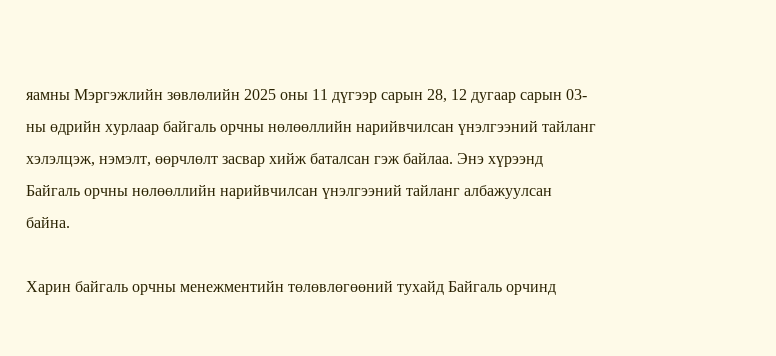яамны Мэргэжлийн зөвлөлийн 2025 оны 11 дүгээр сарын 28, 12 дугаар сарын 03-ны өдрийн хурлаар байгаль орчны нөлөөллийн нарийвчилсан үнэлгээний тайланг хэлэлцэж, нэмэлт, өөрчлөлт засвар хийж баталсан гэж байлаа. Энэ хүрээнд Байгаль орчны нөлөөллийн нарийвчилсан үнэлгээний тайланг албажуулсан байна.

Харин байгаль орчны менежментийн төлөвлөгөөний тухайд Байгаль орчинд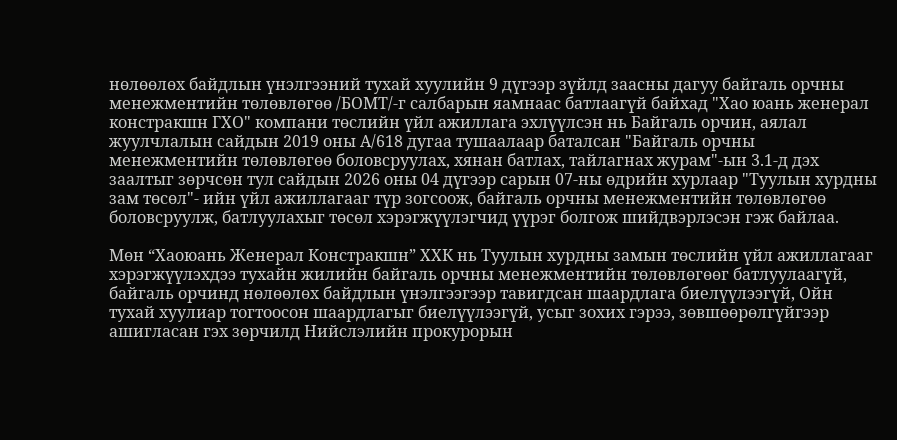нөлөөлөх байдлын үнэлгээний тухай хуулийн 9 дүгээр зүйлд заасны дагуу байгаль орчны менежментийн төлөвлөгөө /БОМТ/-г салбарын яамнаас батлаагүй байхад "Хао юань женерал констракшн ГХО" компани төслийн үйл ажиллага эхлүүлсэн нь Байгаль орчин, аялал жуулчлалын сайдын 2019 оны А/618 дугаа тушаалаар баталсан "Байгаль орчны менежментийн төлөвлөгөө боловсруулах, хянан батлах, тайлагнах журам"-ын 3.1-д дэх заалтыг зөрчсөн тул сайдын 2026 оны 04 дүгээр сарын 07-ны өдрийн хурлаар "Туулын хурдны зам төсөл"- ийн үйл ажиллагааг түр зогсоож, байгаль орчны менежментийн төлөвлөгөө боловсруулж, батлуулахыг төсөл хэрэгжүүлэгчид үүрэг болгож шийдвэрлэсэн гэж байлаа.

Мөн “Хаоюань Женерал Констракшн” ХХК нь Туулын хурдны замын төслийн үйл ажиллагааг хэрэгжүүлэхдээ тухайн жилийн байгаль орчны менежментийн төлөвлөгөөг батлуулаагүй, байгаль орчинд нөлөөлөх байдлын үнэлгээгээр тавигдсан шаардлага биелүүлээгүй, Ойн тухай хуулиар тогтоосон шаардлагыг биелүүлээгүй, усыг зохих гэрээ, зөвшөөрөлгүйгээр ашигласан гэх зөрчилд Нийслэлийн прокурорын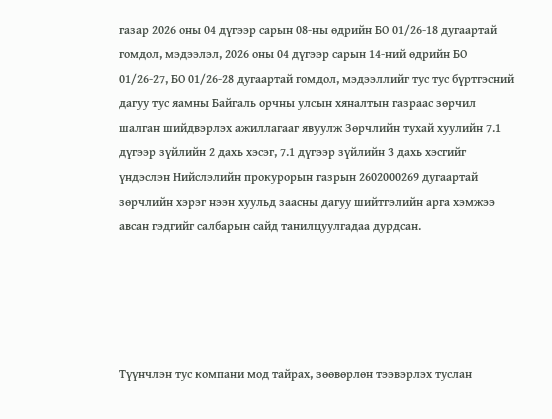газар 2026 оны 04 дүгээр сарын 08-ны өдрийн БО 01/26-18 дугаартай гомдол, мэдээлэл, 2026 оны 04 дүгээр сарын 14-ний өдрийн БО 01/26-27, БО 01/26-28 дугаартай гомдол, мэдээллийг тус тус бүртгэсний дагуу тус яамны Байгаль орчны улсын хяналтын газраас зөрчил шалган шийдвэрлэх ажиллагааг явуулж Зөрчлийн тухай хуулийн 7.1 дүгээр зүйлийн 2 дахь хэсэг, 7.1 дүгээр зүйлийн 3 дахь хэсгийг үндэслэн Нийслэлийн прокурорын газрын 2602000269 дугаартай зөрчлийн хэрэг нээн хуульд заасны дагуу шийтгэлийн арга хэмжээ авсан гэдгийг салбарын сайд танилцуулгадаа дурдсан.





Түүнчлэн тус компани мод тайрах, зөөвөрлөн тээвэрлэх туслан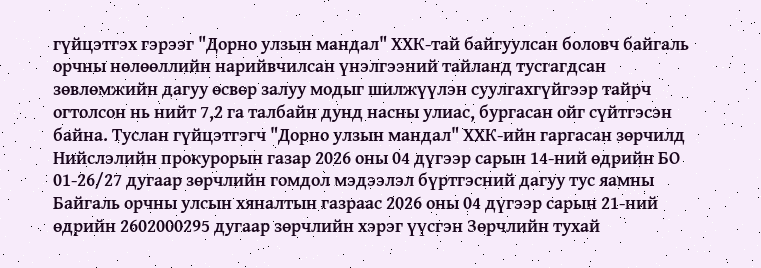гүйцэтгэх гэрээг "Дорно улзын мандал" ХХК-тай байгуулсан боловч байгаль орчны нөлөөллийн нарийвчилсан үнэлгээний тайланд тусгагдсан зөвлөмжийн дагуу өсвөр залуу модыг шилжүүлэн суулгахгүйгээр тайрч огтолсон нь нийт 7,2 га талбайн дунд насны улиас, бургасан ойг сүйтгэсэн байна. Туслан гүйцэтгэгч "Дорно улзын мандал" ХХК-ийн гаргасан зөрчилд Нийслэлийн прокурорын газар 2026 оны 04 дүгээр сарын 14-ний өдрийн БО 01-26/27 дугаар зөрчлийн гомдол мэдээлэл бүртгэсний дагуу тус яамны Байгаль орчны улсын хяналтын газраас 2026 оны 04 дүгээр сарын 21-ний өдрийн 2602000295 дугаар зөрчлийн хэрэг үүсгэн Зөрчлийн тухай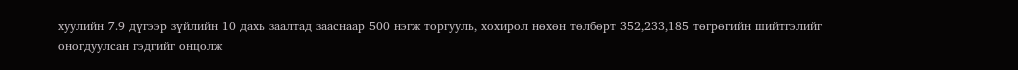хуулийн 7.9 дүгээр зүйлийн 10 дахь заалтад зааснаар 500 нэгж торгууль, хохирол нөхөн төлбөрт 352,233,185 төгрөгийн шийтгэлийг оногдуулсан гэдгийг онцолж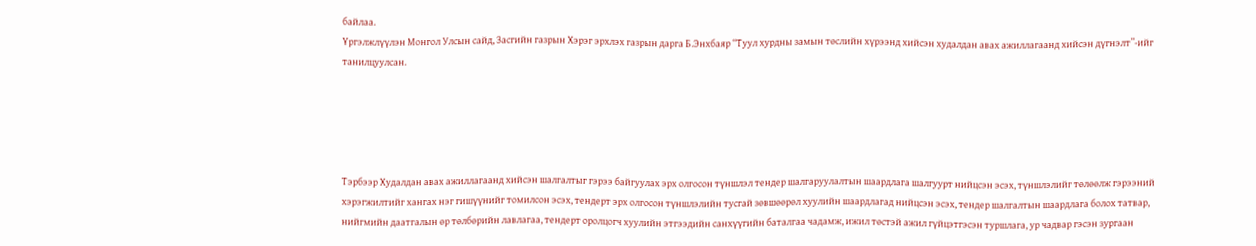байлаа.
Үргэлжлүүлэн Монгол Улсын сайд, Засгийн газрын Хэрэг эрхлэх газрын дарга Б.Энхбаяр “Туул хурдны замын төслийн хүрээнд хийсэн худалдан авах ажиллагаанд хийсэн дүгнэлт”-ийг танилцуулсан.





Тэрбээр Худалдан авах ажиллагаанд хийсэн шалгалтыг гэрээ байгуулах эрх олгосон түншлэл тендер шалгаруулалтын шаардлага шалгуурт нийцсэн эсэх, түншлэлийг төлөөлж гэрээний хэрэгжилтийг хангах нэг гишүүнийг томилсон эсэх, тендерт эрх олгосон түншлэлийн тусгай зөвшөөрөл хуулийн шаардлагад нийцсэн эсэх, тендер шалгалтын шаардлага болох татвар, нийгмийн даатгалын өр төлбөрийн лавлагаа, тендерт оролцогч хуулийн этгээдийн санхүүгийн баталгаа чадамж, ижил төстэй ажил гүйцэтгэсэн туршлага, ур чадвар гэсэн зургаан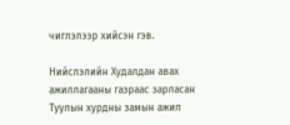чиглэлээр хийсэн гэв.

Нийслэлийн Худалдан авах ажиллагааны газраас зарласан Туулын хурдны замын ажил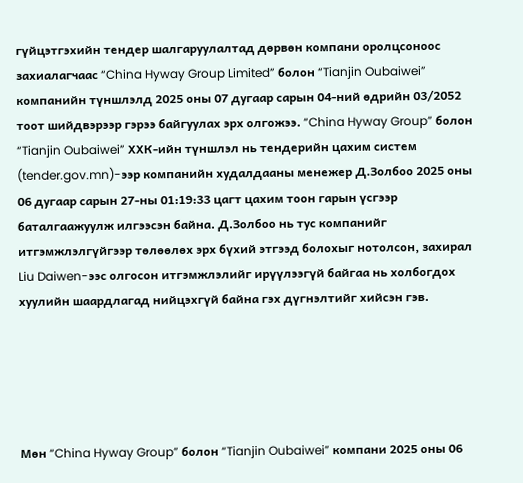гүйцэтгэхийн тендер шалгаруулалтад дөрвөн компани оролцсоноос захиалагчаас “China Hyway Group Limited” болон “Tianjin Oubaiwei” компанийн түншлэлд 2025 оны 07 дугаар сарын 04-ний өдрийн 03/2052 тоот шийдвэрээр гэрээ байгуулах эрх олгожээ. “China Hyway Group” болон “Tianjin Oubaiwei” ХХК-ийн түншлэл нь тендерийн цахим систем (tender.gov.mn)-ээр компанийн худалдааны менежер Д.Золбоо 2025 оны 06 дугаар сарын 27-ны 01:19:33 цагт цахим тоон гарын үсгээр баталгаажуулж илгээсэн байна. Д.Золбоо нь тус компанийг итгэмжлэлгүйгээр төлөөлөх эрх бүхий этгээд болохыг нотолсон, захирал Liu Daiwen-ээс олгосон итгэмжлэлийг ирүүлээгүй байгаа нь холбогдох хуулийн шаардлагад нийцэхгүй байна гэх дүгнэлтийг хийсэн гэв.





Мөн “China Hyway Group” болон “Tianjin Oubaiwei” компани 2025 оны 06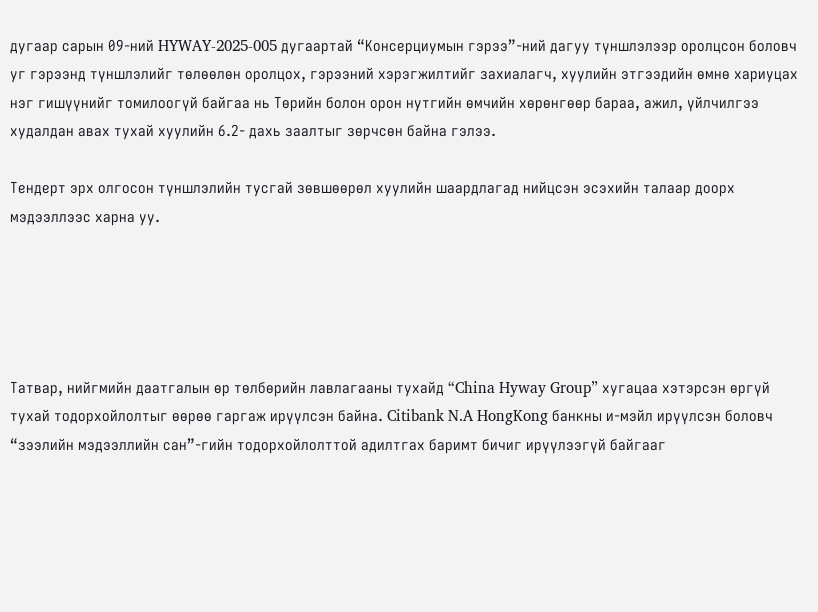дугаар сарын 09-ний HYWAY-2025-005 дугаартай “Консерциумын гэрээ”-ний дагуу түншлэлээр оролцсон боловч уг гэрээнд түншлэлийг төлөөлөн оролцох, гэрээний хэрэгжилтийг захиалагч, хуулийн этгээдийн өмнө хариуцах нэг гишүүнийг томилоогүй байгаа нь Төрийн болон орон нутгийн өмчийн хөрөнгөөр бараа, ажил, үйлчилгээ худалдан авах тухай хуулийн 6.2- дахь заалтыг зөрчсөн байна гэлээ.

Тендерт эрх олгосон түншлэлийн тусгай зөвшөөрөл хуулийн шаардлагад нийцсэн эсэхийн талаар доорх мэдээллээс харна уу.





Татвар, нийгмийн даатгалын өр төлбөрийн лавлагааны тухайд “China Hyway Group” хугацаа хэтэрсэн өргүй тухай тодорхойлолтыг өөрөө гаргаж ирүүлсэн байна. Citibank N.A HongKong банкны и-мэйл ирүүлсэн боловч “зээлийн мэдээллийн сан”-гийн тодорхойлолттой адилтгах баримт бичиг ирүүлээгүй байгааг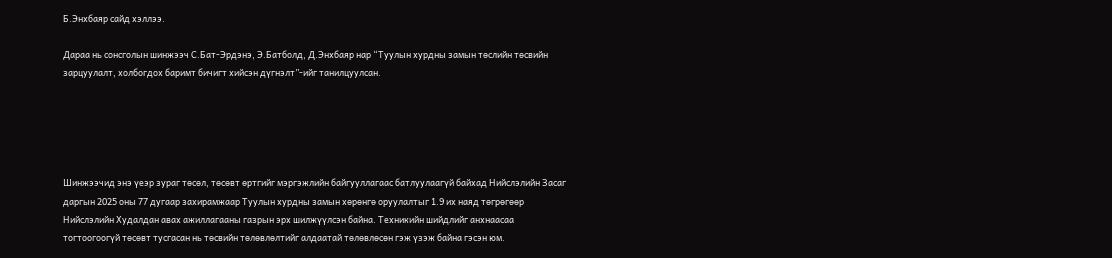Б.Энхбаяр сайд хэллээ.

Дараа нь сонсголын шинжээч С.Бат-Эрдэнэ, Э.Батболд, Д.Энхбаяр нар “Туулын хурдны замын төслийн төсвийн зарцуулалт, холбогдох баримт бичигт хийсэн дүгнэлт”-ийг танилцуулсан.





Шинжээчид энэ үеэр зураг төсөл, төсөвт өртгийг мэргэжлийн байгууллагаас батлуулаагүй байхад Нийслэлийн Засаг даргын 2025 оны 77 дугаар захирамжаар Туулын хурдны замын хөрөнгө оруулалтыг 1.9 их наяд төгрөгөөр Нийслэлийн Худалдан авах ажиллагааны газрын эрх шилжүүлсэн байна. Техникийн шийдлийг анхнаасаа тогтоогоогүй төсөвт тусгасан нь төсвийн төлөвлөлтийг алдаатай төлөвлөсөн гэж үзэж байна гэсэн юм.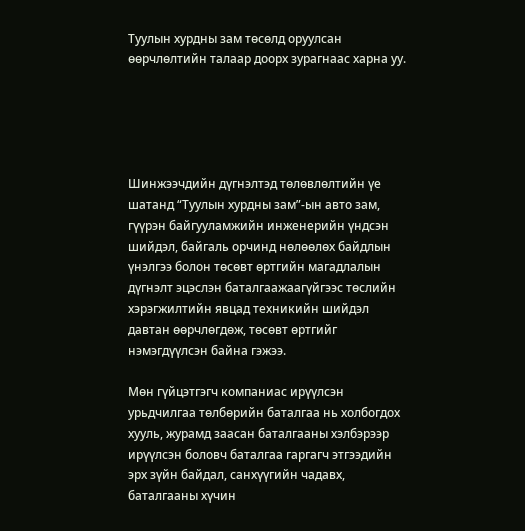Туулын хурдны зам төсөлд оруулсан өөрчлөлтийн талаар доорх зурагнаас харна уу.





Шинжээчдийн дүгнэлтэд төлөвлөлтийн үе шатанд “Туулын хурдны зам”-ын авто зам, гүүрэн байгууламжийн инженерийн үндсэн шийдэл, байгаль орчинд нөлөөлөх байдлын үнэлгээ болон төсөвт өртгийн магадлалын дүгнэлт эцэслэн баталгаажаагүйгээс төслийн хэрэгжилтийн явцад техникийн шийдэл давтан өөрчлөгдөж, төсөвт өртгийг нэмэгдүүлсэн байна гэжээ.

Мөн гүйцэтгэгч компаниас ирүүлсэн урьдчилгаа төлбөрийн баталгаа нь холбогдох хууль, журамд заасан баталгааны хэлбэрээр ирүүлсэн боловч баталгаа гаргагч этгээдийн эрх зүйн байдал, санхүүгийн чадавх, баталгааны хүчин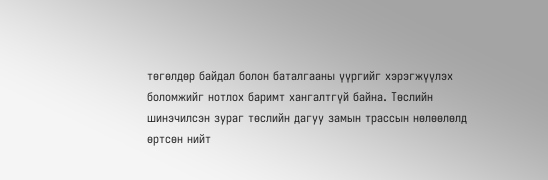төгөлдөр байдал болон баталгааны үүргийг хэрэгжүүлэх боломжийг нотлох баримт хангалтгүй байна. Төслийн шинэчилсэн зураг төслийн дагуу замын трассын нөлөөлөлд өртсөн нийт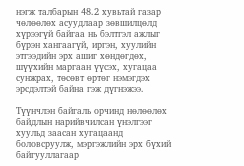нэгж талбарын 48.2 хувьтай газар чөлөөлөх асуудлаар зөвшилцөлд хүрээгүй байгаа нь бэлтгэл ажлыг бүрэн хангаагүй, иргэн, хуулийн этгээдийн эрх ашиг хөндөгдөх, шүүхийн маргаан үүсэх, хугацаа сунжрах, төсөвт өртөг нэмэгдэх эрсдэлтэй байна гэж дүгнэжээ.

Түүнчлэн байгаль орчинд нөлөөлөх байдлын нарийвчилсан үнэлгээг хуульд заасан хугацаанд боловсруулж, мэргэжлийн эрх бүхий байгууллагаар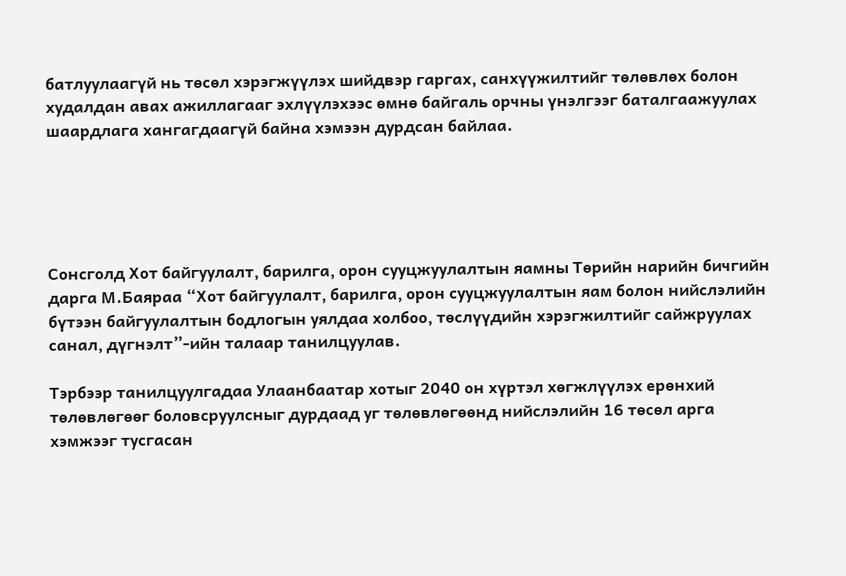батлуулаагүй нь төсөл хэрэгжүүлэх шийдвэр гаргах, санхүүжилтийг төлөвлөх болон худалдан авах ажиллагааг эхлүүлэхээс өмнө байгаль орчны үнэлгээг баталгаажуулах шаардлага хангагдаагүй байна хэмээн дурдсан байлаа.





Сонсголд Хот байгуулалт, барилга, орон сууцжуулалтын яамны Төрийн нарийн бичгийн дарга М.Баяраа “Хот байгуулалт, барилга, орон сууцжуулалтын яам болон нийслэлийн бүтээн байгуулалтын бодлогын уялдаа холбоо, төслүүдийн хэрэгжилтийг сайжруулах санал, дүгнэлт”-ийн талаар танилцуулав.

Тэрбээр танилцуулгадаа Улаанбаатар хотыг 2040 он хүртэл хөгжлүүлэх ерөнхий төлөвлөгөөг боловсруулсныг дурдаад уг төлөвлөгөөнд нийслэлийн 16 төсөл арга хэмжээг тусгасан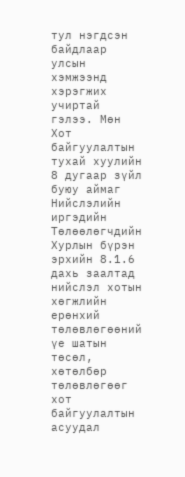тул нэгдсэн байдлаар улсын хэмжээнд хэрэгжих учиртай гэлээ. Мөн Хот байгуулалтын тухай хуулийн 8 дугаар зүйл буюу аймаг Нийслэлийн иргэдийн Төлөөлөгчдийн Хурлын бүрэн эрхийн 8.1.6 дахь заалтад нийслэл хотын хөгжлийн ерөнхий төлөвлөгөөний үе шатын төсөл, хөтөлбөр төлөвлөгөөг хот байгуулалтын асуудал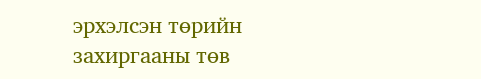эрхэлсэн төрийн захиргааны төв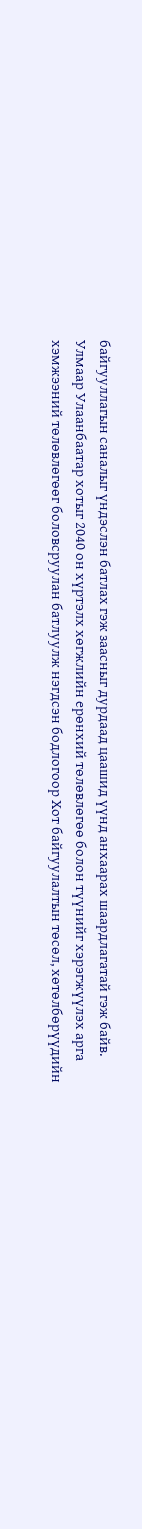байгууллагын саналыг үндэслэн батлах гэж заасныг дурдаад цаашид үүнд анхаарах шаардлагатай гэж байв.  Улмаар Улаанбаатар хотыг 2040 он хүртэлх хөгжлийн ерөнхий төлөвлөгөө болон түүнийг хэрэгжүүлэх арга хэмжээний төлөвлөгөөг боловсруулан батлуулж нэгдсэн бодлогоор Хот байгуулалтын төсөл, хөтөлбөрүүдийн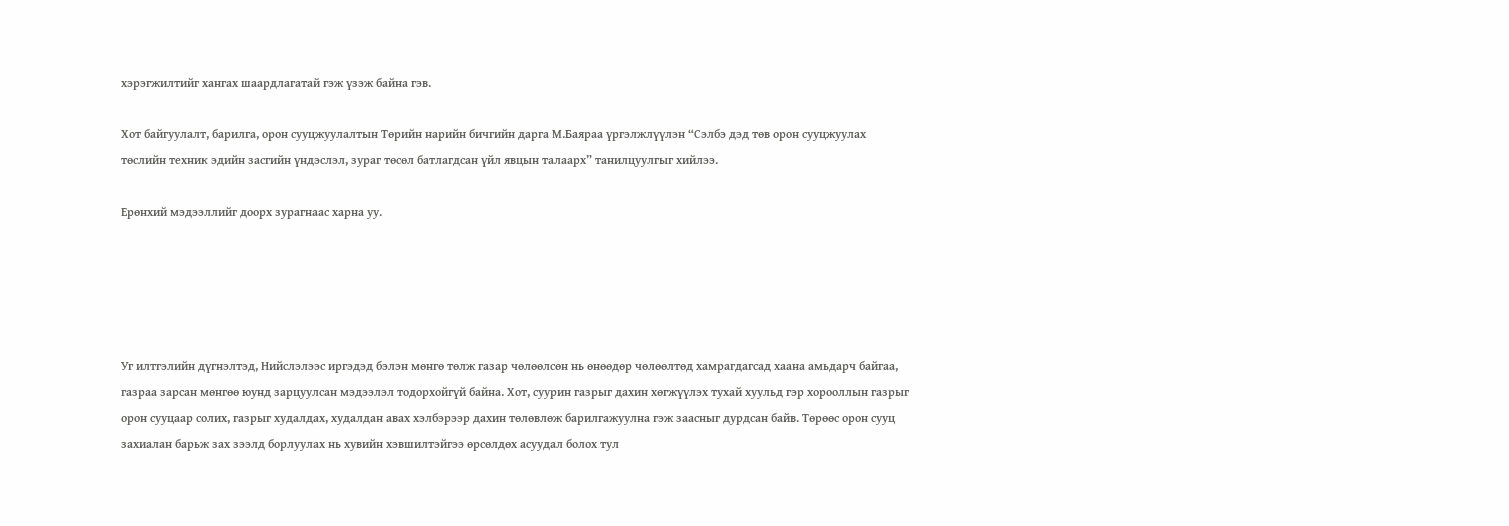хэрэгжилтийг хангах шаардлагатай гэж үзэж байна гэв.

Хот байгуулалт, барилга, орон сууцжуулалтын Төрийн нарийн бичгийн дарга М.Баяраа үргэлжлүүлэн “Сэлбэ дэд төв орон сууцжуулах төслийн техник эдийн засгийн үндэслэл, зураг төсөл батлагдсан үйл явцын талаарх” танилцуулгыг хийлээ.

Ерөнхий мэдээллийг доорх зурагнаас харна уу.





Уг илтгэлийн дүгнэлтэд, Нийслэлээс иргэдэд бэлэн мөнгө төлж газар чөлөөлсөн нь өнөөдөр чөлөөлтөд хамрагдагсад хаана амьдарч байгаа, газраа зарсан мөнгөө юунд зарцуулсан мэдээлэл тодорхойгүй байна. Хот, суурин газрыг дахин хөгжүүлэх тухай хуульд гэр хорооллын газрыг орон сууцаар солих, газрыг худалдах, худалдан авах хэлбэрээр дахин төлөвлөж барилгажуулна гэж заасныг дурдсан байв. Төрөөс орон сууц захиалан барьж зах зээлд борлуулах нь хувийн хэвшилтэйгээ өрсөлдөх асуудал болох тул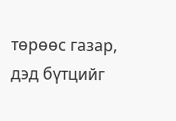төрөөс газар, дэд бүтцийг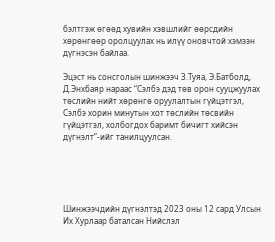бэлтгэж өгөөд хувийн хэвшлийг өөрсдийн хөрөнгөөр оролцуулах нь илүү оновчтой хэмээн дүгнэсэн байлаа.

Эцэст нь сонсголын шинжээч З.Туяа, Э.Батболд, Д.Энхбаяр нараас “Сэлбэ дэд төв орон сууцжуулах төслийн нийт хөрөнгө оруулалтын гүйцэтгэл, Сэлбэ хорин минутын хот төслийн төсвийн гүйцэтгэл, холбогдох баримт бичигт хийсэн дүгнэлт”-ийг танилцуулсан.





Шинжээчдийн дүгнэлтэд 2023 оны 12 сард Улсын Их Хурлаар баталсан Нийслэл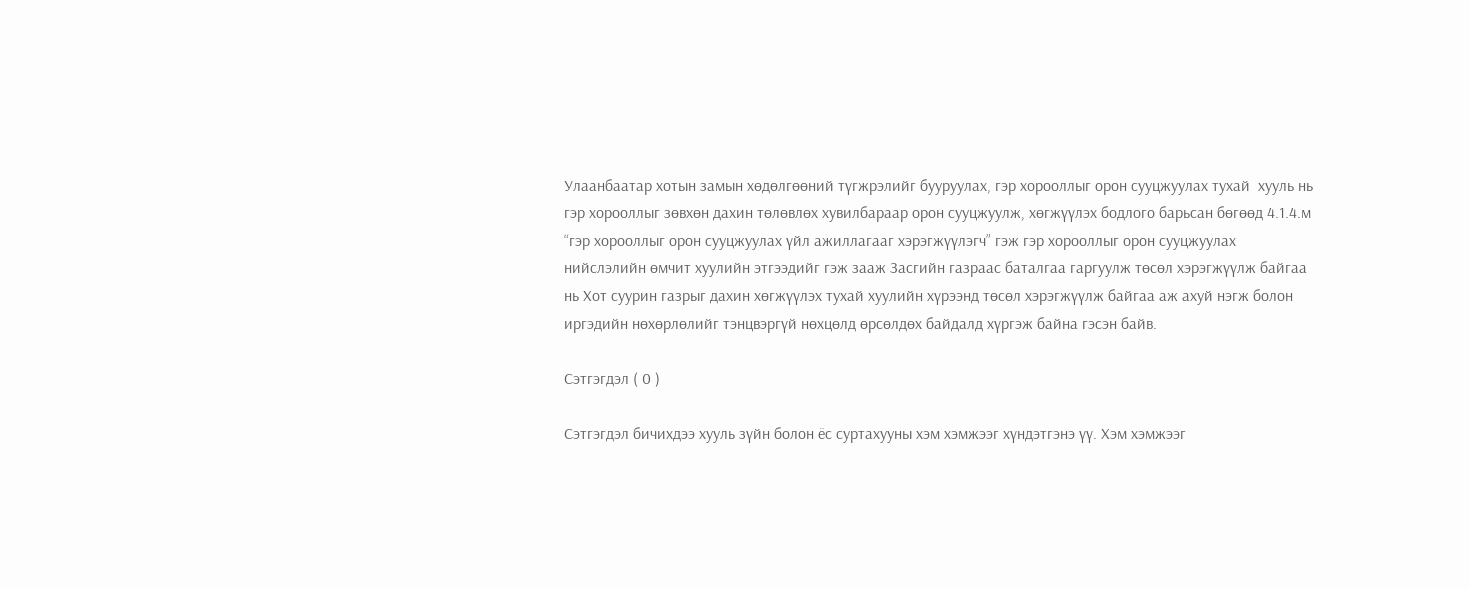Улаанбаатар хотын замын хөдөлгөөний түгжрэлийг бууруулах, гэр хорооллыг орон сууцжуулах тухай  хууль нь гэр хорооллыг зөвхөн дахин төлөвлөх хувилбараар орон сууцжуулж, хөгжүүлэх бодлого барьсан бөгөөд 4.1.4.м “гэр хорооллыг орон сууцжуулах үйл ажиллагааг хэрэгжүүлэгч” гэж гэр хорооллыг орон сууцжуулах нийслэлийн өмчит хуулийн этгээдийг гэж зааж Засгийн газраас баталгаа гаргуулж төсөл хэрэгжүүлж байгаа нь Хот суурин газрыг дахин хөгжүүлэх тухай хуулийн хүрээнд төсөл хэрэгжүүлж байгаа аж ахуй нэгж болон иргэдийн нөхөрлөлийг тэнцвэргүй нөхцөлд өрсөлдөх байдалд хүргэж байна гэсэн байв.

Сэтгэгдэл ( 0 )

Сэтгэгдэл бичихдээ хууль зүйн болон ёс суртахууны хэм хэмжээг хүндэтгэнэ үү. Хэм хэмжээг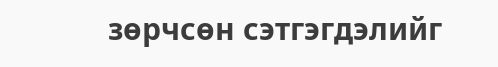зөрчсөн сэтгэгдэлийг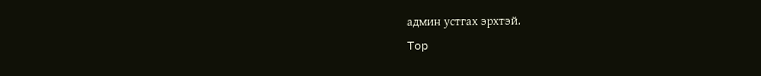админ устгах эрхтэй.
Top